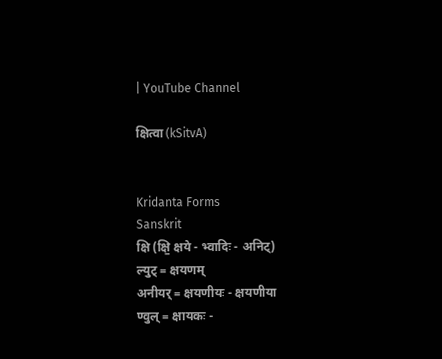| YouTube Channel

क्षित्वा (kSitvA)


Kridanta Forms
Sanskrit
क्षि (क्षि॒ क्षये - भ्वादिः - अनिट्)
ल्युट् = क्षयणम्
अनीयर् = क्षयणीयः - क्षयणीया
ण्वुल् = क्षायकः -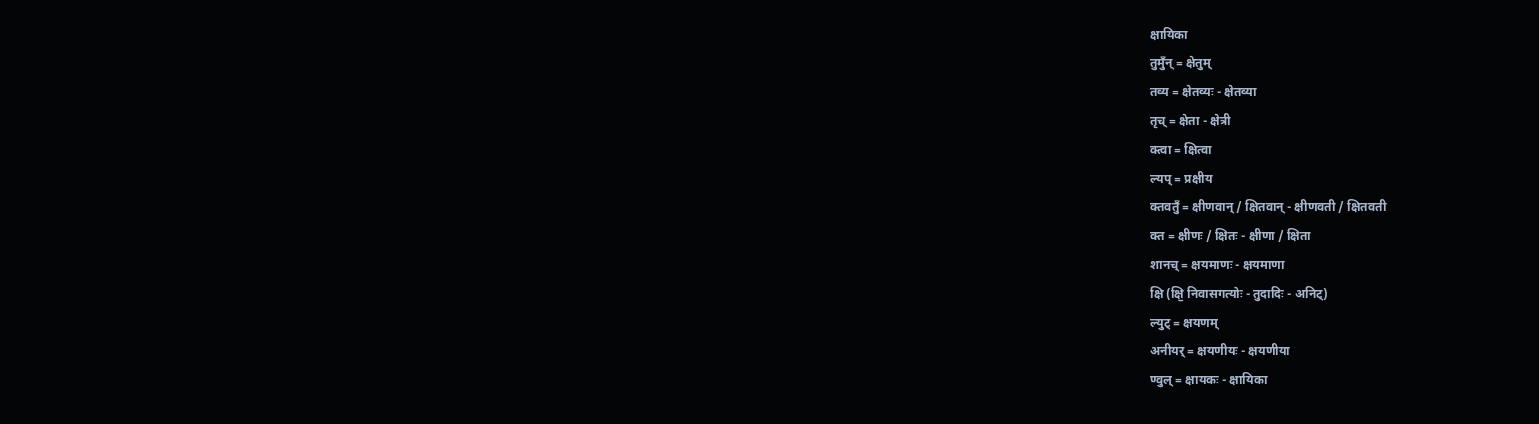क्षायिका
तुमुँन् = क्षेतुम्
तव्य = क्षेतव्यः - क्षेतव्या
तृच् = क्षेता - क्षेत्री
क्त्वा = क्षित्वा
ल्यप् = प्रक्षीय
क्तवतुँ = क्षीणवान् / क्षितवान् - क्षीणवती / क्षितवती
क्त = क्षीणः / क्षितः - क्षीणा / क्षिता
शानच् = क्षयमाणः - क्षयमाणा
क्षि (क्षि॒ निवासगत्योः - तुदादिः - अनिट्)
ल्युट् = क्षयणम्
अनीयर् = क्षयणीयः - क्षयणीया
ण्वुल् = क्षायकः - क्षायिका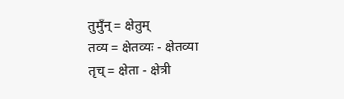तुमुँन् = क्षेतुम्
तव्य = क्षेतव्यः - क्षेतव्या
तृच् = क्षेता - क्षेत्री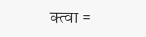क्त्वा =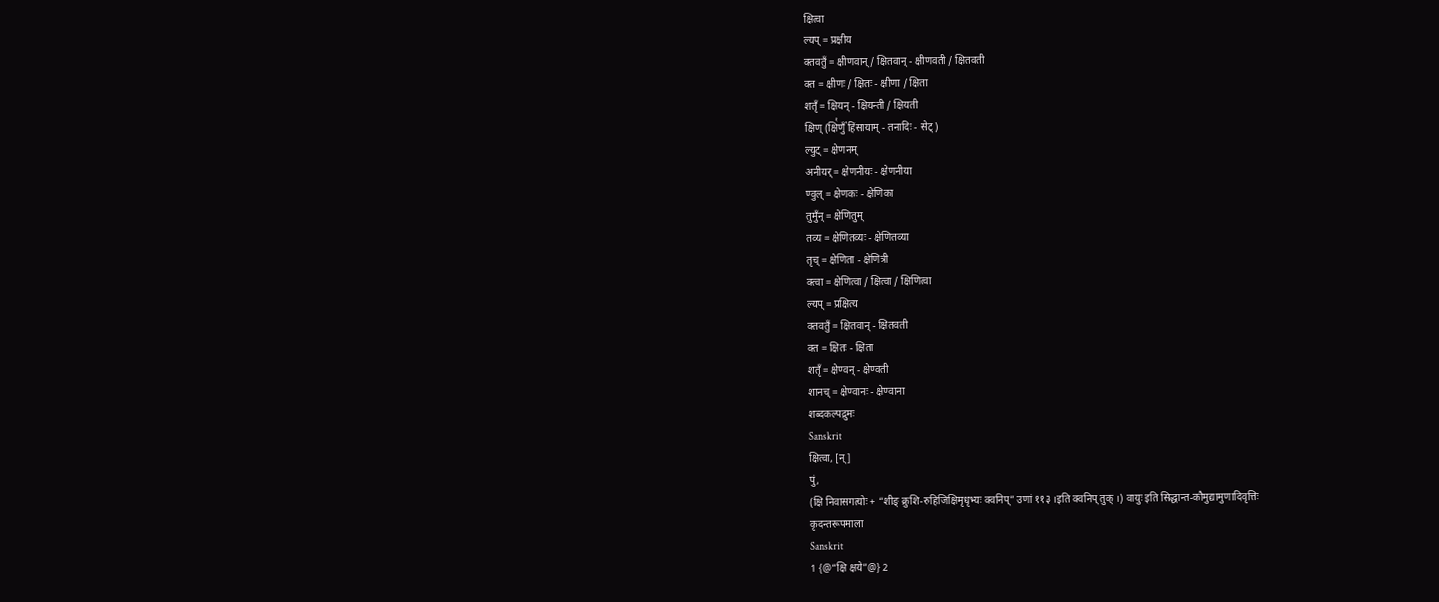क्षित्वा
ल्यप् = प्रक्षीय
क्तवतुँ = क्षीणवान् / क्षितवान् - क्षीणवती / क्षितवती
क्त = क्षीणः / क्षितः - क्षीणा / क्षिता
शतृँ = क्षियन् - क्षियन्ती / क्षियती
क्षिण् (क्षि꣡णुँ॑ हिंसायाम् - तनादिः - सेट्)
ल्युट् = क्षेणनम्
अनीयर् = क्षेणनीयः - क्षेणनीया
ण्वुल् = क्षेणकः - क्षेणिका
तुमुँन् = क्षेणितुम्
तव्य = क्षेणितव्यः - क्षेणितव्या
तृच् = क्षेणिता - क्षेणित्री
क्त्वा = क्षेणित्वा / क्षित्वा / क्षिणित्वा
ल्यप् = प्रक्षित्य
क्तवतुँ = क्षितवान् - क्षितवती
क्त = क्षितः - क्षिता
शतृँ = क्षेण्वन् - क्षेण्वती
शानच् = क्षेण्वानः - क्षेण्वाना
शब्दकल्पद्रुमः
Sanskrit
क्षित्वा, [न्]
पुं,
(क्षि निवासगत्योः + “शीङ् क्रुशि-रुहिजिक्षिमृधृभ्यः क्वनिप्” उणां ११३ ।इति क्वनिप् तुक् ।) वायुः इति सिद्धान्त-कौमुद्यामुणादिवृत्तिः
कृदन्तरूपमाला
Sanskrit
1 {@“क्षि क्षये”@} 2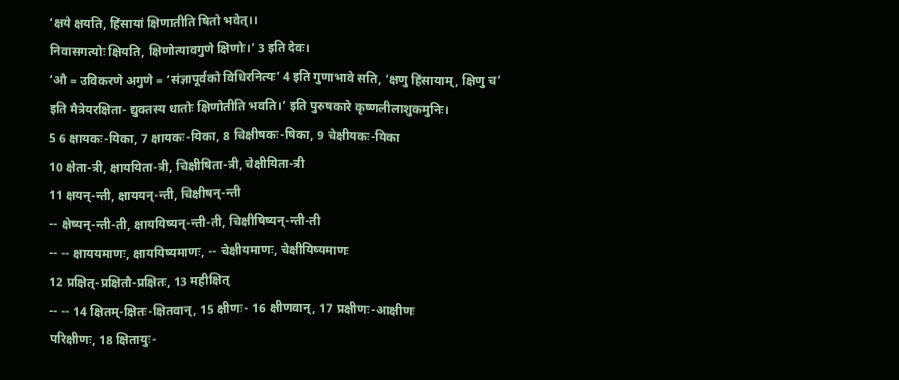‘क्षये क्षयति, हिंसायां क्षिणातीति षितो भवेत्।।
निवासगत्योः क्षियति, क्षिणोत्यावगुणे क्षिणोः।’ 3 इति देवः।
‘औ = उविकरणे अगुणे = ‘संज्ञापूर्वको विधिरनित्यः’ 4 इति गुणाभावे सति, ‘क्षणु हिंसायाम्, क्षिणु च’ इति मैत्रेयरक्षिता- द्युक्तस्य धातोः क्षिणोतीति भवति।’ इति पुरुषकारे कृष्णलीलाशुकमुनिः।
5 6 क्षायकः-यिका, 7 क्षायकः-यिका, 8 चिक्षीषकः-षिका, 9 चेक्षीयकः-यिका
10 क्षेता-त्री, क्षाययिता-त्री, चिक्षीषिता-त्री, चेक्षीयिता-त्री
11 क्षयन्-न्ती, क्षाययन्-न्ती, चिक्षीषन्-न्ती
-- क्षेष्यन्-न्ती-ती, क्षाययिष्यन्-न्ती-ती, चिक्षीषिष्यन्-न्ती-ती
-- -- क्षाययमाणः, क्षाययिष्यमाणः, -- चेक्षीयमाणः, चेक्षीयिष्यमाणः
12 प्रक्षित्-प्रक्षितौ-प्रक्षितः, 13 महीक्षित्
-- -- 14 क्षितम्-क्षितः-क्षितवान्, 15 क्षीणः- 16 क्षीणवान्, 17 प्रक्षीणः-आक्षीणः
परिक्षीणः, 18 क्षितायुः-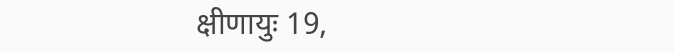क्षीणायुः 19,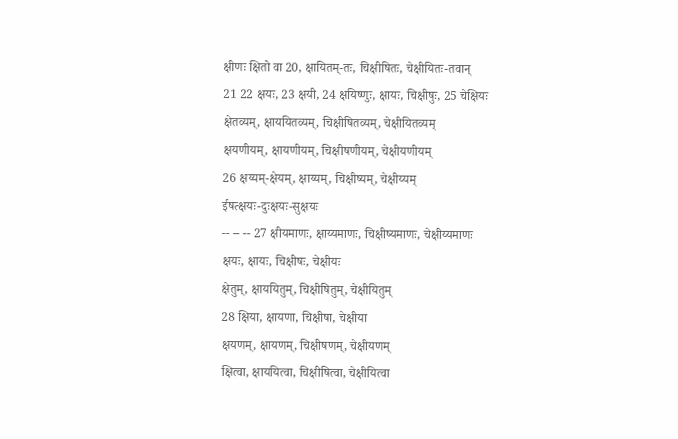क्षीणः क्षितो वा 20, क्षायितम्-तः, चिक्षीषितः, चेक्षीयितः-तवान्
21 22 क्षयः, 23 क्षयी, 24 क्षयिष्णुः, क्षायः, चिक्षीषुः, 25 चेक्षियः
क्षेतव्यम्, क्षाययितव्यम्, चिक्षीषितव्यम्, चेक्षीयितव्यम्
क्षयणीयम्, क्षायणीयम्, चिक्षीषणीयम्, चेक्षीयणीयम्
26 क्षय्यम्-क्षेयम्, क्षाय्यम्, चिक्षीष्यम्, चेक्षीय्यम्
ईषत्क्षयः-दुःक्षयः-सुक्षयः
-- -- -- 27 क्षीयमाणः, क्षाय्यमाणः, चिक्षीष्यमाणः, चेक्षीय्यमाणः
क्षयः, क्षायः, चिक्षीषः, चेक्षीयः
क्षेतुम्, क्षाययितुम्, चिक्षीषितुम्, चेक्षीयितुम्
28 क्षिया, क्षायणा, चिक्षीषा, चेक्षीया
क्षयणम्, क्षायणम्, चिक्षीषणम्, चेक्षीयणम्
क्षित्वा, क्षाययित्वा, चिक्षीषित्वा, चेक्षीयित्वा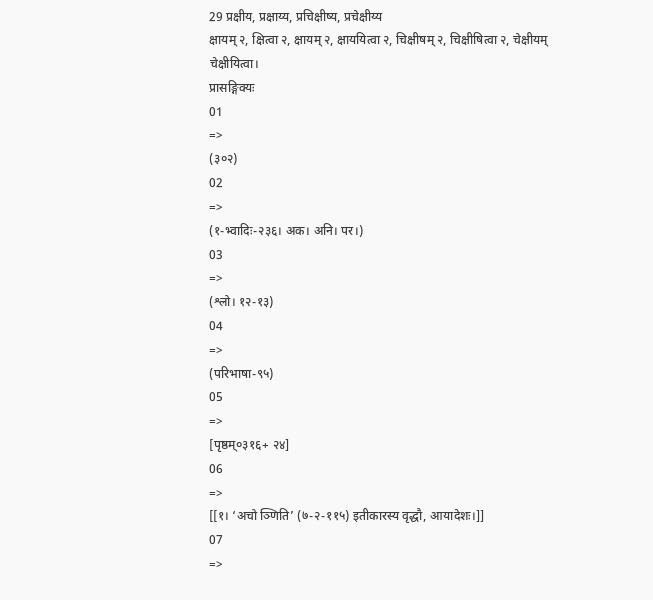29 प्रक्षीय, प्रक्षाय्य, प्रचिक्षीष्य, प्रचेक्षीय्य
क्षायम् २, क्षित्वा २, क्षायम् २, क्षाययित्वा २, चिक्षीषम् २, चिक्षीषित्वा २, चेक्षीयम्
चेक्षीयित्वा।
प्रासङ्गिक्यः
01
=>
(३०२)
02
=>
(१-भ्वादिः-२३६। अक। अनि। पर।)
03
=>
(श्लो। १२-१३)
04
=>
(परिभाषा-९५)
05
=>
[पृष्ठम्०३१६+ २४]
06
=>
[[१। ‘अचो ञ्णिति’ (७-२-११५) इतीकारस्य वृद्धौ, आयादेशः।]]
07
=>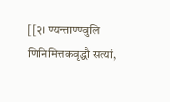[[२। ण्यन्ताण्ण्वुलि णिनिमित्तकवृद्धौ सत्यां,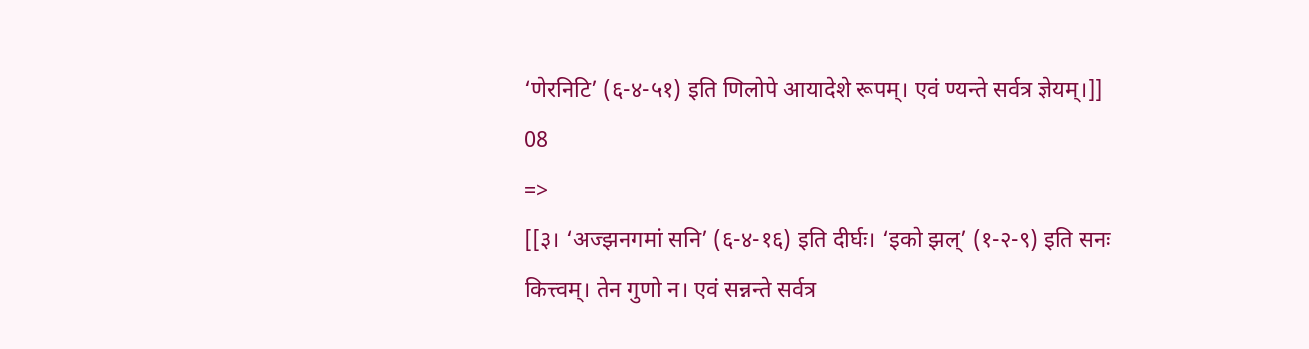‘णेरनिटि’ (६-४-५१) इति णिलोपे आयादेशे रूपम्। एवं ण्यन्ते सर्वत्र ज्ञेयम्।]]
08
=>
[[३। ‘अज्झनगमां सनि’ (६-४-१६) इति दीर्घः। ‘इको झल्’ (१-२-९) इति सनः कित्त्वम्। तेन गुणो न। एवं सन्नन्ते सर्वत्र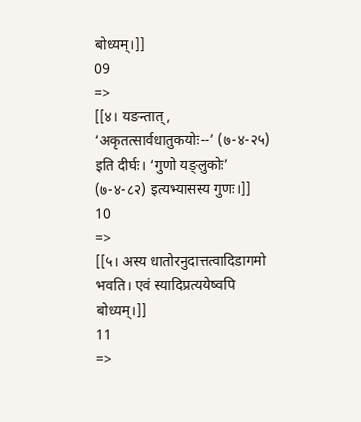बोध्यम्।]]
09
=>
[[४। यङन्तात्, ‘अकृतत्सार्वधातुकयोः--’ (७-४-२५) इति दीर्घः। ‘गुणो यङ्लुकोः’ (७-४-८२) इत्यभ्यासस्य गुणः।]]
10
=>
[[५। अस्य धातोरनुदात्तत्वादिडागमो भवति। एवं स्यादिप्रत्ययेष्वपि बोध्यम्।]]
11
=>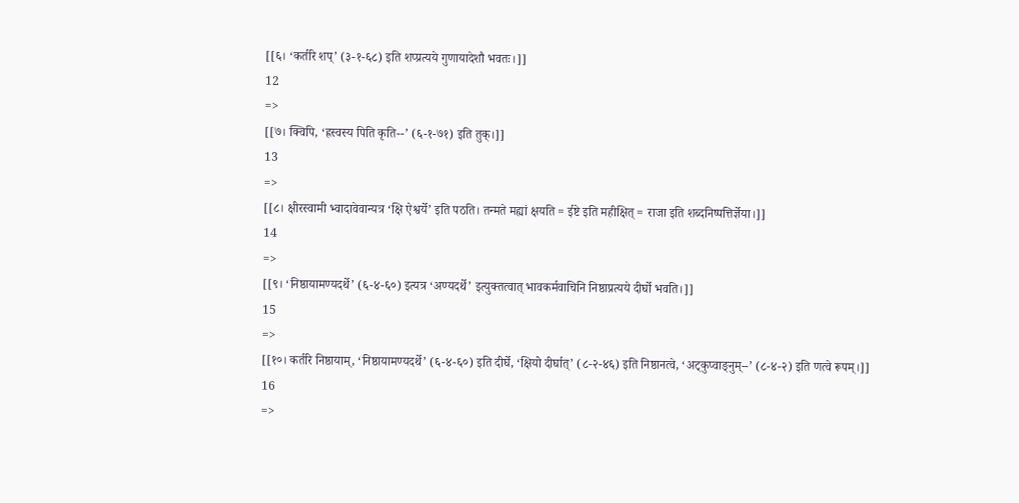[[६। ‘कर्तरि शप्’ (३-१-६८) इति शप्प्रत्यये गुणायादेशौ भवतः।]]
12
=>
[[७। क्विपि, ‘ह्रस्वस्य पिति कृति--’ (६-१-७१) इति तुक्।]]
13
=>
[[८। क्षीरस्वामी भ्वादावेवान्यत्र ‘क्षि ऐश्वर्ये’ इति पठति। तन्मते मह्यां क्षयति = ईष्टे इति महीक्षित् = राजा इति शब्दनिष्पत्तिर्ज्ञेया।]]
14
=>
[[९। ‘निष्ठायामण्यदर्थे’ (६-४-६०) इत्यत्र ‘अण्यदर्थे’ इत्युक्तत्वात् भावकर्मवाचिनि निष्ठाप्रत्यये दीर्घो भवति।]]
15
=>
[[१०। कर्तरि निष्ठायाम्, ‘निष्ठायामण्यदर्थे’ (६-४-६०) इति दीर्घे, ‘क्षियो दीर्घात्’ (८-२-४६) इति निष्ठानत्वे, ‘अट्कुप्वाङ्नुम्--’ (८-४-२) इति णत्वे रूपम्।]]
16
=>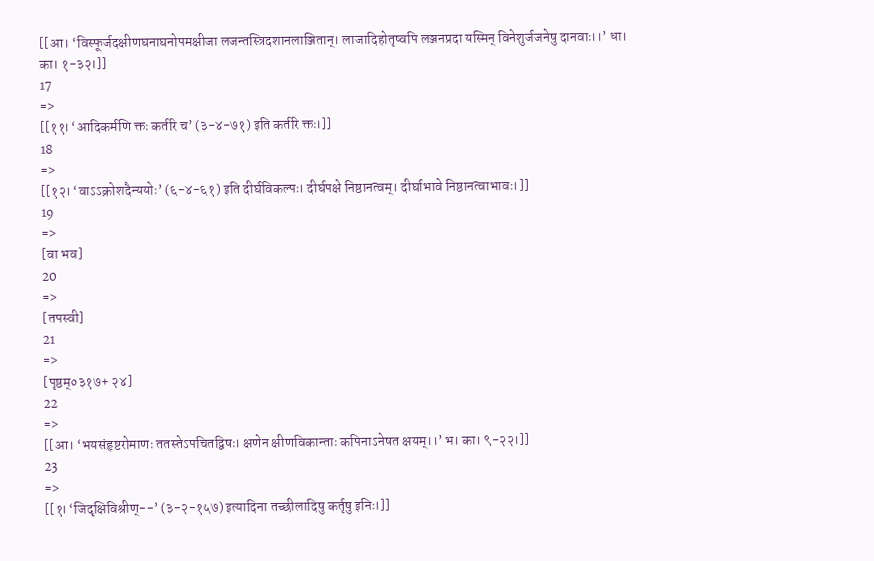[[आ। ‘विस्फूर्जदक्षीणघनाघनोपमक्षीजा लजन्तस्त्रिदशानलाञ्जितान्। लाजादिहोतृष्वपि लञ्जनप्रदा यस्मिन् विनेशुर्जजनेषु दानवाः।।’ धा। का। १-३२।]]
17
=>
[[११। ‘आदिकर्मणि क्तः कर्तरि च’ (३-४-७१) इति कर्तरि क्तः।]]
18
=>
[[१२। ‘वाऽऽक्रोशदैन्ययोः’ (६-४-६१) इति दीर्घविकल्पः। दीर्घपक्षे निष्ठानत्वम्। दीर्घाभावे निष्ठानत्वाभावः।]]
19
=>
[वा भव]
20
=>
[तपस्वी]
21
=>
[पृष्ठम्०३१७+ २४]
22
=>
[[आ। ‘भयसंहृष्टरोमाणः ततस्तेऽपचितद्विषः। क्षणेन क्षीणविकान्ताः कपिनाऽनेषत क्षयम्।।’ भ। का। ९-२२।]]
23
=>
[[१। ‘जिदृक्षिविश्रीण्--’ (३-२-१५७) इत्यादिना तच्छीलादिषु कर्तृषु इनिः।]]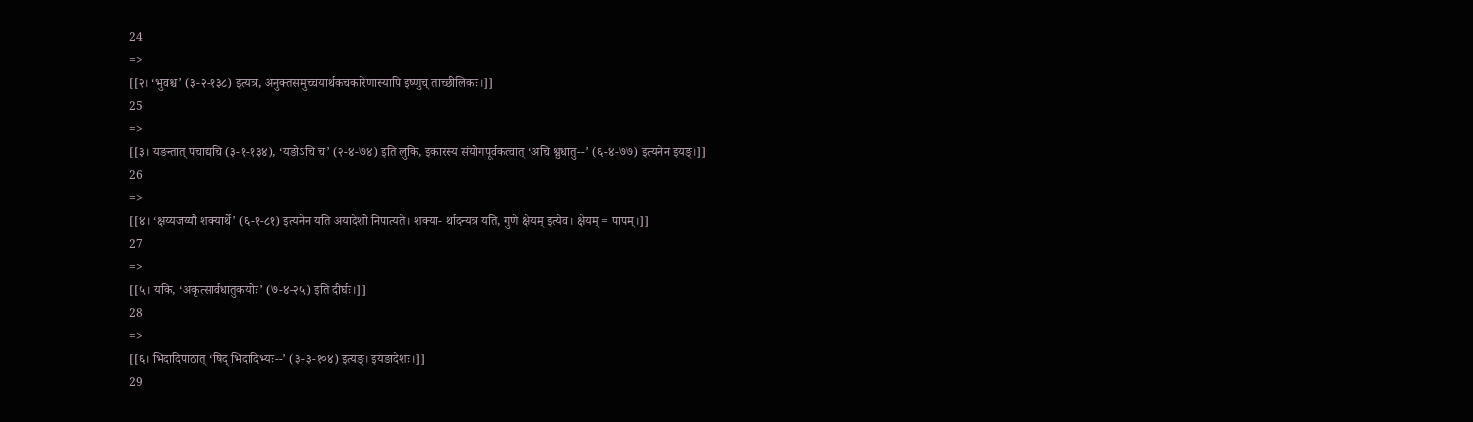24
=>
[[२। ‘भुवश्च’ (३-२-१३८) इत्यत्र, अनुक्तसमुच्चयार्थकचकारेणास्यापि इष्णुच् ताच्छीलिकः।]]
25
=>
[[३। यङन्तात् पचाद्यचि (३-१-१३४), ‘यङोऽचि च’ (२-४-७४) इति लुकि, इकारस्य संयोगपूर्वकत्वात् ‘अचि श्नुधातु--’ (६-४-७७) इत्यनेन इयङ्।]]
26
=>
[[४। ‘क्षय्यजय्यौ शक्यार्थे’ (६-१-८१) इत्यनेन यति अयादेशो निपात्यते। शक्या- र्थादन्यत्र यति, गुणे क्षेयम् इत्येव। क्षेयम् = पापम्।]]
27
=>
[[५। यकि, ‘अकृत्सार्वधातुकयोः’ (७-४-२५) इति दीर्घः।]]
28
=>
[[६। भिदादिपाठात् ‘षिद् भिदादिभ्यः--’ (३-३-१०४) इत्यङ्। इयङादेशः।]]
29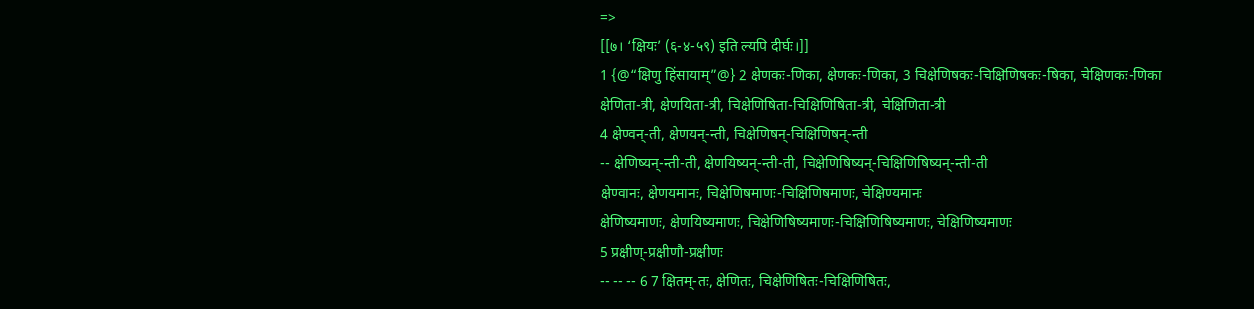=>
[[७। ‘क्षियः’ (६-४-५९) इति ल्यपि दीर्घः।]]
1 {@“क्षिणु हिंसायाम्”@} 2 क्षेणकः-णिका, क्षेणकः-णिका, 3 चिक्षेणिषकः-चिक्षिणिषकः-षिका, चेक्षिणकः-णिका
क्षेणिता-त्री, क्षेणयिता-त्री, चिक्षेणिषिता-चिक्षिणिषिता-त्री, चेक्षिणिता-त्री
4 क्षेण्वन्-ती, क्षेणयन्-न्ती, चिक्षेणिषन्-चिक्षिणिषन्-न्ती
-- क्षेणिष्यन्-न्ती-ती, क्षेणयिष्यन्-न्ती-ती, चिक्षेणिषिष्यन्-चिक्षिणिषिष्यन्-न्ती-ती
क्षेण्वानः, क्षेणयमानः, चिक्षेणिषमाणः-चिक्षिणिषमाणः, चेक्षिण्यमानः
क्षेणिष्यमाणः, क्षेणयिष्यमाणः, चिक्षेणिषिष्यमाणः-चिक्षिणिषिष्यमाणः, चेक्षिणिष्यमाणः
5 प्रक्षीण्-प्रक्षीणौ-प्रक्षीणः
-- -- -- 6 7 क्षितम्-तः, क्षेणितः, चिक्षेणिषितः-चिक्षिणिषितः,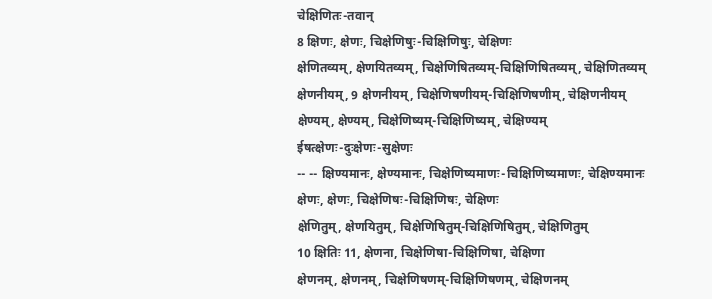चेक्षिणितः-तवान्
8 क्षिणः, क्षेणः, चिक्षेणिषुः-चिक्षिणिषुः, चेक्षिणः
क्षेणितव्यम्, क्षेणयितव्यम्, चिक्षेणिषितव्यम्-चिक्षिणिषितव्यम्, चेक्षिणितव्यम्
क्षेणनीयम्, 9 क्षेणनीयम्, चिक्षेणिषणीयम्-चिक्षिणिषणीम्, चेक्षिणनीयम्
क्षेण्यम्, क्षेण्यम्, चिक्षेणिष्यम्-चिक्षिणिष्यम्, चेक्षिण्यम्
ईषत्क्षेणः-दुःक्षेणः-सुक्षेणः
-- -- क्षिण्यमानः, क्षेण्यमानः, चिक्षेणिष्यमाणः-चिक्षिणिष्यमाणः, चेक्षिण्यमानः
क्षेणः, क्षेणः, चिक्षेणिषः-चिक्षिणिषः, चेक्षिणः
क्षेणितुम्, क्षेणयितुम्, चिक्षेणिषितुम्-चिक्षिणिषितुम्, चेक्षिणितुम्
10 क्षितिः 11, क्षेणना, चिक्षेणिषा-चिक्षिणिषा, चेक्षिणा
क्षेणनम्, क्षेणनम्, चिक्षेणिषणम्-चिक्षिणिषणम्, चेक्षिणनम्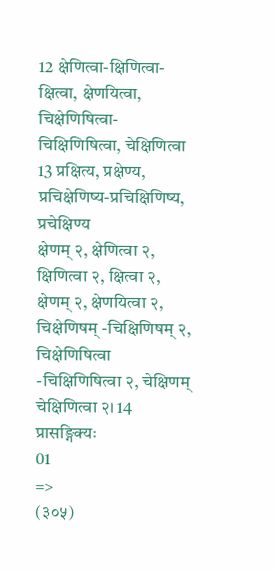12 क्षेणित्वा-क्षिणित्वा-क्षित्वा, क्षेणयित्वा, चिक्षेणिषित्वा-चिक्षिणिषित्वा, चेक्षिणित्वा
13 प्रक्षित्य, प्रक्षेण्य, प्रचिक्षेणिष्य-प्रचिक्षिणिष्य, प्रचेक्षिण्य
क्षेणम् २, क्षेणित्वा २, क्षिणित्वा २, क्षित्वा २, क्षेणम् २, क्षेणयित्वा २, चिक्षेणिषम् -चिक्षिणिषम् २, चिक्षेणिषित्वा -चिक्षिणिषित्वा २, चेक्षिणम्
चेक्षिणित्वा २। 14
प्रासङ्गिक्यः
01
=>
(३०५)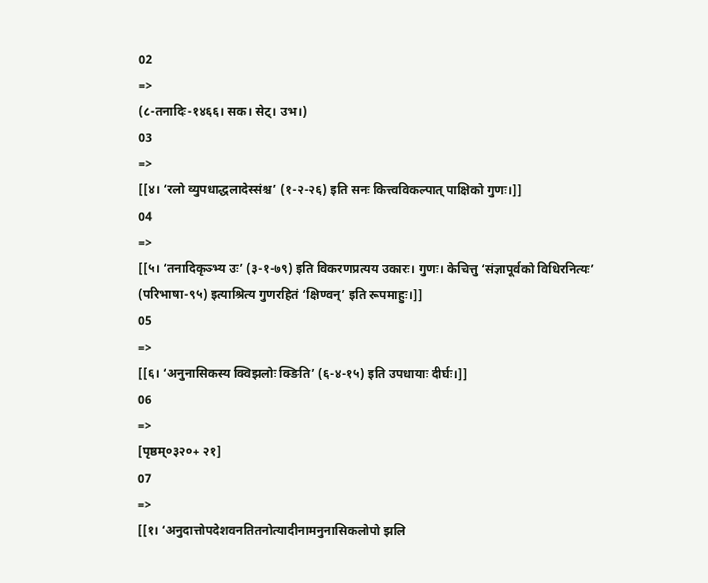02
=>
(८-तनादिः-१४६६। सक। सेट्। उभ।)
03
=>
[[४। ‘रलो व्युपधाद्धलादेस्संश्च’ (१-२-२६) इति सनः कित्त्वविकल्पात् पाक्षिको गुणः।]]
04
=>
[[५। ‘तनादिकृञ्भ्य उः’ (३-१-७९) इति विकरणप्रत्यय उकारः। गुणः। केचित्तु ‘संज्ञापूर्वको विधिरनित्यः’ (परिभाषा-९५) इत्याश्रित्य गुणरहितं ‘क्षिण्वन्’ इति रूपमाहुः।]]
05
=>
[[६। ‘अनुनासिकस्य क्विझलोः क्ङिति’ (६-४-१५) इति उपधायाः दीर्घः।]]
06
=>
[पृष्ठम्०३२०+ २१]
07
=>
[[१। ‘अनुदात्तोपदेशवनतितनोत्यादीनामनुनासिकलोपो झलि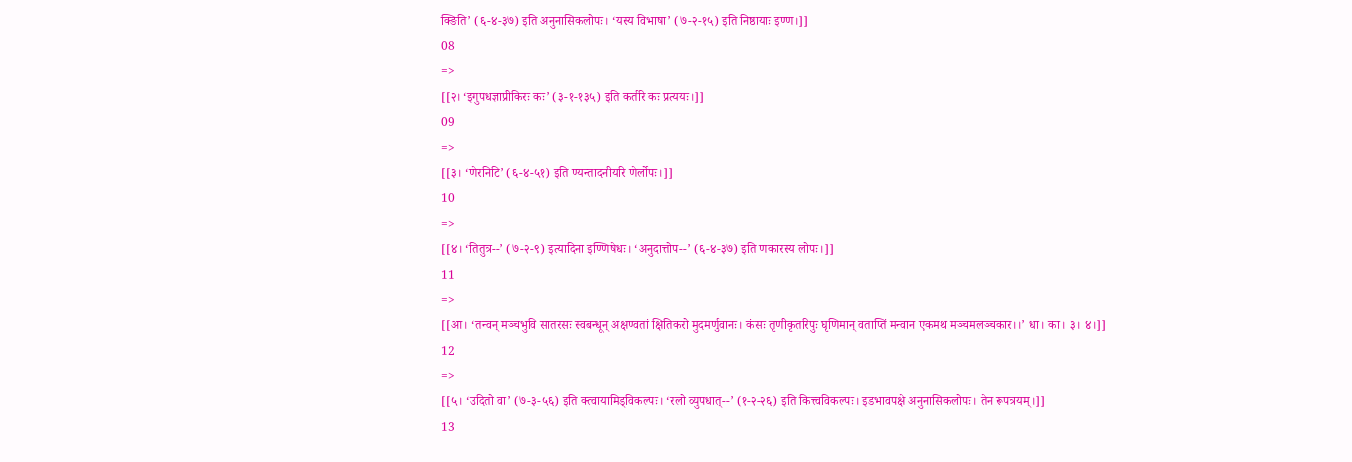क्ङिति’ (६-४-३७) इति अनुनासिकलोपः। ‘यस्य विभाषा’ (७-२-१५) इति निष्ठायाः इण्ण।]]
08
=>
[[२। ‘इगुपधज्ञाप्रीकिरः कः’ (३-१-१३५) इति कर्तरि कः प्रत्ययः।]]
09
=>
[[३। ‘णेरनिटि’ (६-४-५१) इति ण्यन्तादनीयरि णेर्लोपः।]]
10
=>
[[४। ‘तितुत्र--’ (७-२-९) इत्यादिना इण्णिषेधः। ‘अनुदात्तोप--’ (६-४-३७) इति णकारस्य लोपः।]]
11
=>
[[आ। ‘तन्वन् मञ्चभुवि सातरसः स्वबन्धून् अक्षण्वतां क्षितिकरो मुदमर्णुवानः। कंसः तृणीकृतरिपुः घृणिमान् वताप्तिं मन्वान एकमथ मञ्चमलञ्चकार।।’ धा। का। ३। ४।]]
12
=>
[[५। ‘उदितो वा’ (७-३-५६) इति क्त्वायामिड्विकल्पः। ‘रलो व्युपधात्--’ (१-२-२६) इति कित्त्वविकल्पः। इडभावपक्षे अनुनासिकलोपः। तेन रूपत्रयम्।]]
13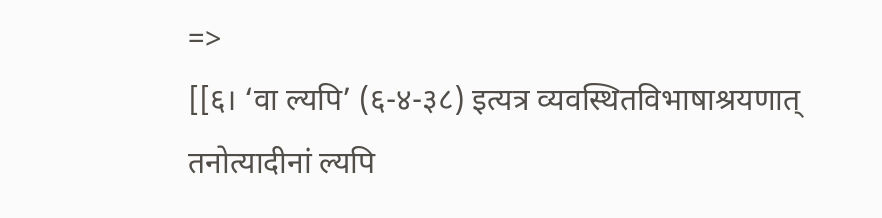=>
[[६। ‘वा ल्यपि’ (६-४-३८) इत्यत्र व्यवस्थितविभाषाश्रयणात् तनोत्यादीनां ल्यपि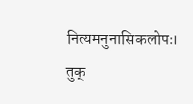नित्यमनुनासिकलोपः। तुक्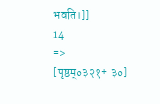भवति।]]
14
=>
[पृष्ठम्०३२१+ ३०]